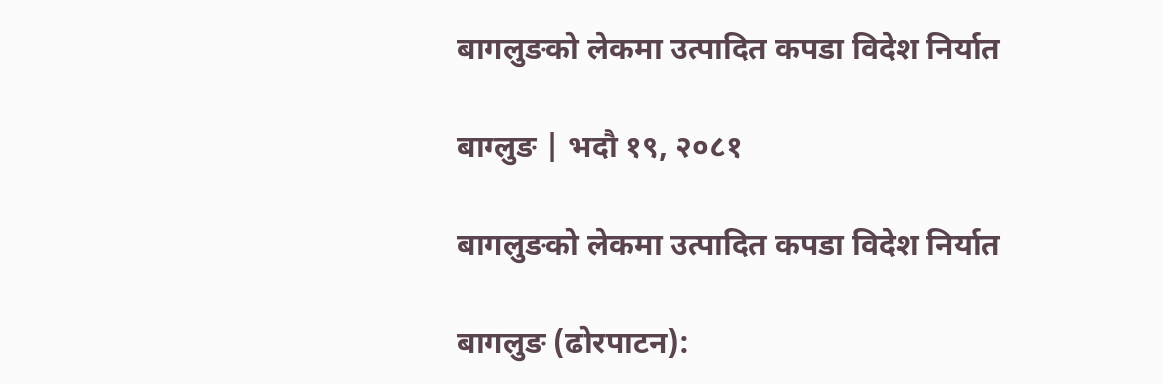बागलुङको लेकमा उत्पादित कपडा विदेश निर्यात

बाग्लुङ | भदौ १९, २०८१

बागलुङको लेकमा उत्पादित कपडा विदेश निर्यात

बागलुङ (ढोरपाटन):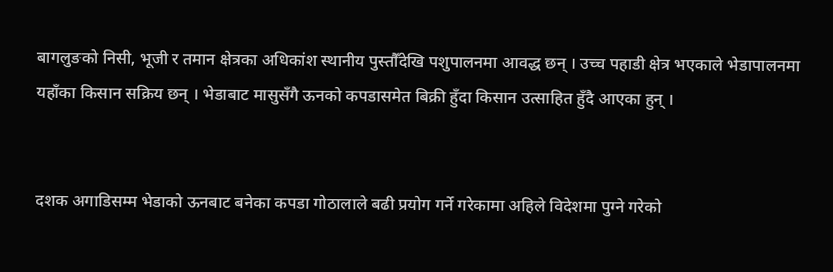बागलुङको निसी, भूजी र तमान क्षेत्रका अधिकांश स्थानीय पुस्तौँदेखि पशुपालनमा आवद्ध छन् । उच्च पहाडी क्षेत्र भएकाले भेडापालनमा यहाँका किसान सक्रिय छन् । भेडाबाट मासुसँगै ऊनको कपडासमेत बिक्री हुँदा किसान उत्साहित हुँदै आएका हुन् ।


दशक अगाडिसम्म भेडाको ऊनबाट बनेका कपडा गोठालाले बढी प्रयोग गर्ने गरेकामा अहिले विदेशमा पुग्ने गरेको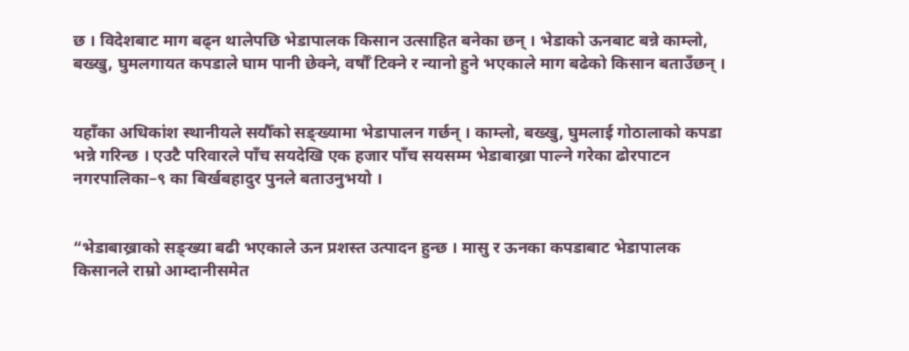छ । विदेशबाट माग बढ्न थालेपछि भेडापालक किसान उत्साहित बनेका छन् । भेडाको ऊनबाट बन्ने काम्लो, बख्खु, घुमलगायत कपडाले घाम पानी छेक्ने, वर्षौँ टिक्ने र न्यानो हुने भएकाले माग बढेको किसान बताउँछन् ।


यहाँका अधिकांश स्थानीयले सयौँको सङ्ख्यामा भेडापालन गर्छन् । काम्लो, बख्खु, घुमलाई गोठालाको कपडा भन्ने गरिन्छ । एउटै परिवारले पाँच सयदेखि एक हजार पाँच सयसम्म भेडाबाख्रा पाल्ने गरेका ढोरपाटन नगरपालिका–९ का बिर्खबहादुर पुनले बताउनुभयो ।


“भेडाबाख्राको सङ्ख्या बढी भएकाले ऊन प्रशस्त उत्पादन हुन्छ । मासु र ऊनका कपडाबाट भेडापालक किसानले राम्रो आम्दानीसमेत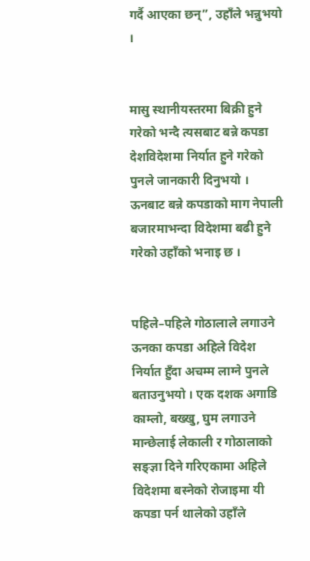गर्दै आएका छन्”, उहाँले भन्नुभयो ।


मासु स्थानीयस्तरमा बिक्री हुने गरेको भन्दै त्यसबाट बन्ने कपडा देशविदेशमा निर्यात हुने गरेको पुनले जानकारी दिनुभयो । ऊनबाट बन्ने कपडाको माग नेपाली बजारमाभन्दा विदेशमा बढी हुने गरेको उहाँको भनाइ छ ।


पहिले–पहिले गोठालाले लगाउने ऊनका कपडा अहिले विदेश निर्यात हुँदा अचम्म लाग्ने पुनले बताउनुभयो । एक दशक अगाडि काम्लो, बख्खु, घुम लगाउने मान्छेलाई लेकाली र गोठालाको सङ्ज्ञा दिने गरिएकामा अहिले विदेशमा बस्नेको रोजाइमा यी कपडा पर्न थालेको उहाँले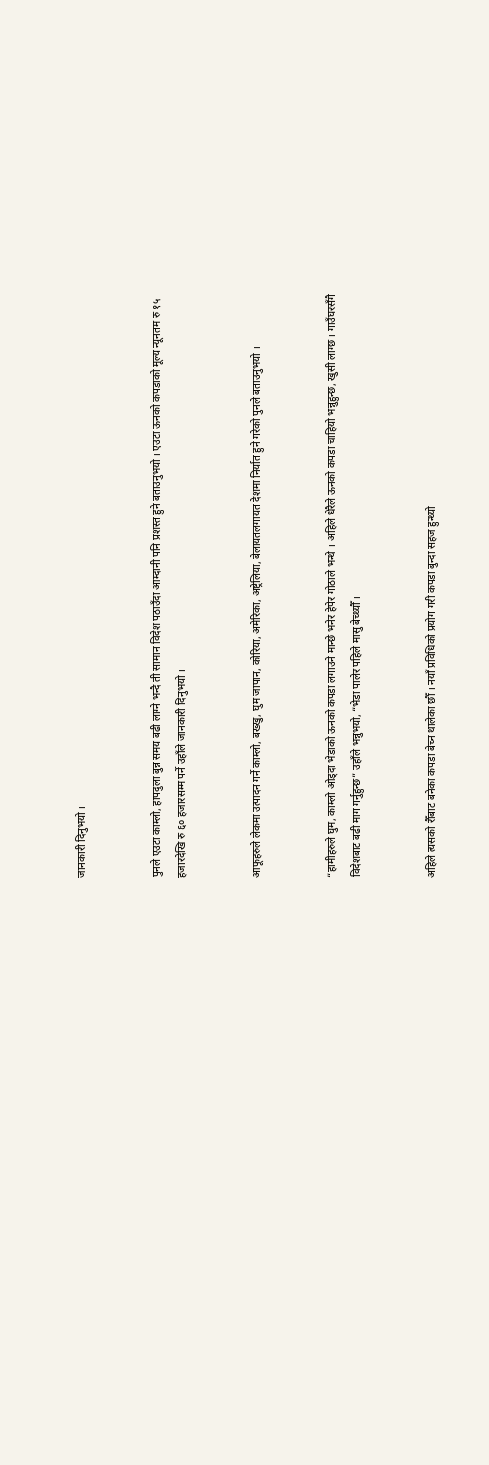जानकारी दिनुभयो ।


पुनले एउटा काम्लो, हापदुला बुन्न समय बढी लाग्ने भन्दै ती सामान विदेश पठाउँदा आम्दानी पनि प्रशस्त हुने बताउनुभयो । एउटा ऊनको कपडाको मूल्य न्यूनतम रु १५ हजारदेखि रु ६० हजारसम्म पर्ने उहाँले जानकारी दिनुभयो ।


आफूहरुले लेकमा उत्पादन गर्ने काम्लो, बख्खु, घुम जापान, कोरिया, अमेरिका, अष्ट्रेलिया, बेलायतलगायत देशमा निर्यात हुने गरेको पुनले बताउनुभयो ।


“हामीहरुले घुम, काम्लो ओड्दा भेडाको ऊनको कपडा लगाउने मान्छे भनेर हेपेर गोठाले भन्थे । अहिले धेरैले ऊनको कपडा चाहियो भन्नुहुन्छ, खुसी लाग्छ । गाउँघरसँगै विदेशबाट बढी माग गर्नुहुन्छ” उहाँले भन्नुभयो, “भेडा पालेर पहिले मासु बेच्थ्यौँ ।


अहिले त्यसको रौँबाट बनेका कपडा बेच्न थालेका छौँ । नयाँ प्रविधिको प्रयोग गरी कपडा बुन्दा सहज हुन्थ्यो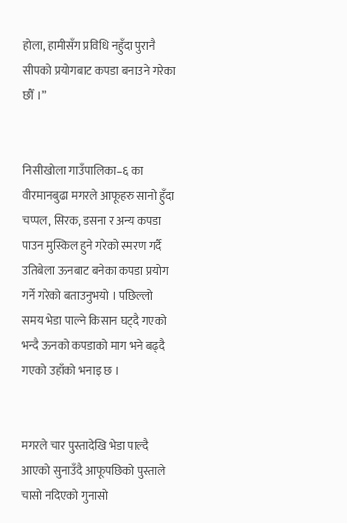होला, हामीसँग प्रविधि नहुँदा पुरानै सीपको प्रयोगबाट कपडा बनाउने गरेका छौँ ।”


निसीखोला गाउँपालिका–६ का वीरमानबुढा मगरले आफूहरु सानो हुँदा चप्पल, सिरक, डसना र अन्य कपडा पाउन मुस्किल हुने गरेको स्मरण गर्दै उतिबेला ऊनबाट बनेका कपडा प्रयोग गर्ने गरेको बताउनुभयो । पछिल्लो समय भेडा पाल्ने किसान घट्दै गएको भन्दै ऊनको कपडाको माग भने बढ्दै गएको उहाँको भनाइ छ ।


मगरले चार पुस्तादेखि भेडा पाल्दै आएको सुनाउँदै आफूपछिको पुस्ताले चासो नदिएको गुनासो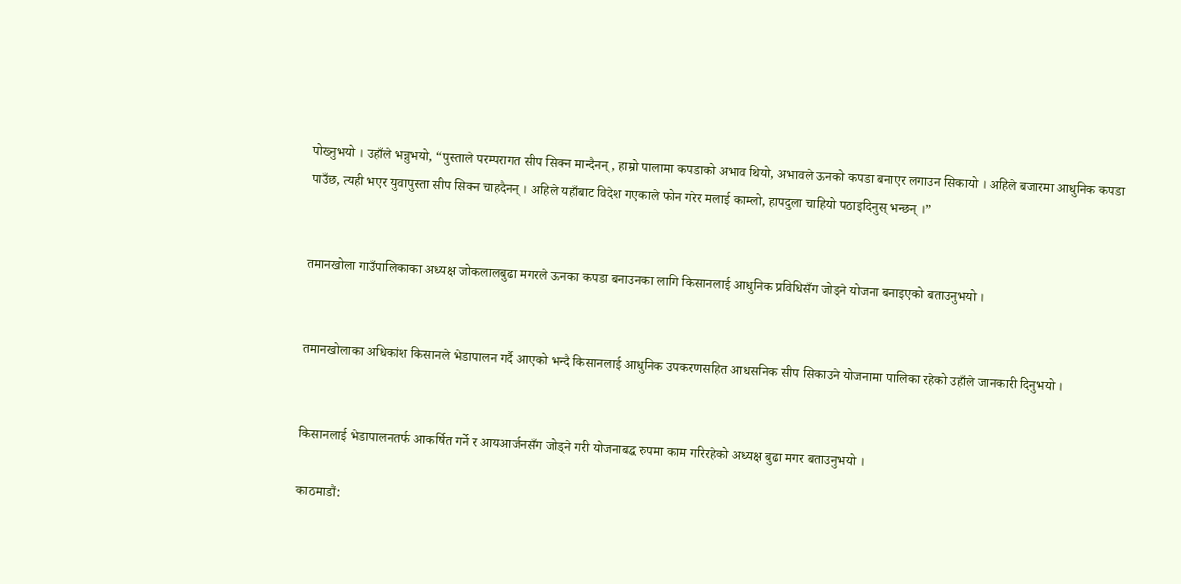पोख्नुभयो । उहाँले भन्नुभयो, “पुस्ताले परम्परागत सीप सिक्न मान्दैनन्, हाम्रो पालामा कपडाको अभाव थियो, अभावले ऊनको कपडा बनाएर लगाउन सिकायो । अहिले बजारमा आधुनिक कपडा पाउँछ, त्यही भएर युवापुस्ता सीप सिक्न चाहदैनन् । अहिले यहाँबाट विदेश गएकाले फोन गरेर मलाई काम्लो, हापदुला चाहियो पठाइदिनुस् भन्छन् ।”


तमानखोला गाउँपालिकाका अध्यक्ष जोकलालबुढा मगरले ऊनका कपडा बनाउनका लागि किसानलाई आधुनिक प्रविधिसँग जोड्ने योजना बनाइएको बताउनुभयो ।


तमानखोलाका अधिकांश किसानले भेडापालन गर्दै आएको भन्दै किसानलाई आधुनिक उपकरणसहित आधसनिक सीप सिकाउने योजनामा पालिका रहेको उहाँले जानकारी दिनुभयो ।


किसानलाई भेडापालनतर्फ आकर्षित गर्ने र आयआर्जनसँग जोड्ने गरी योजनाबद्ध रुपमा काम गरिरहेको अध्यक्ष बुढा मगर बताउनुभयो ।

काठमाडौं: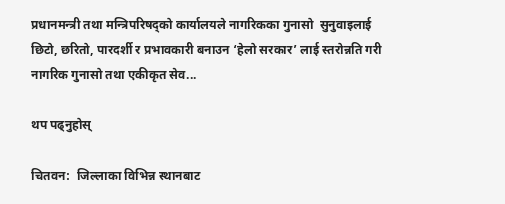प्रधानमन्त्री तथा मन्त्रिपरिषद्को कार्यालयले नागरिकका गुनासो  सुनुवाइलाई छिटो, छरितो, पारदर्शी र प्रभावकारी बनाउन ‘हेलो सरकार’ लाई स्तरोन्नति गरी नागरिक गुनासो तथा एकीकृत सेव...

थप पढ्नुहोस्

चितवन:  जिल्लाका विभिन्न स्थानबाट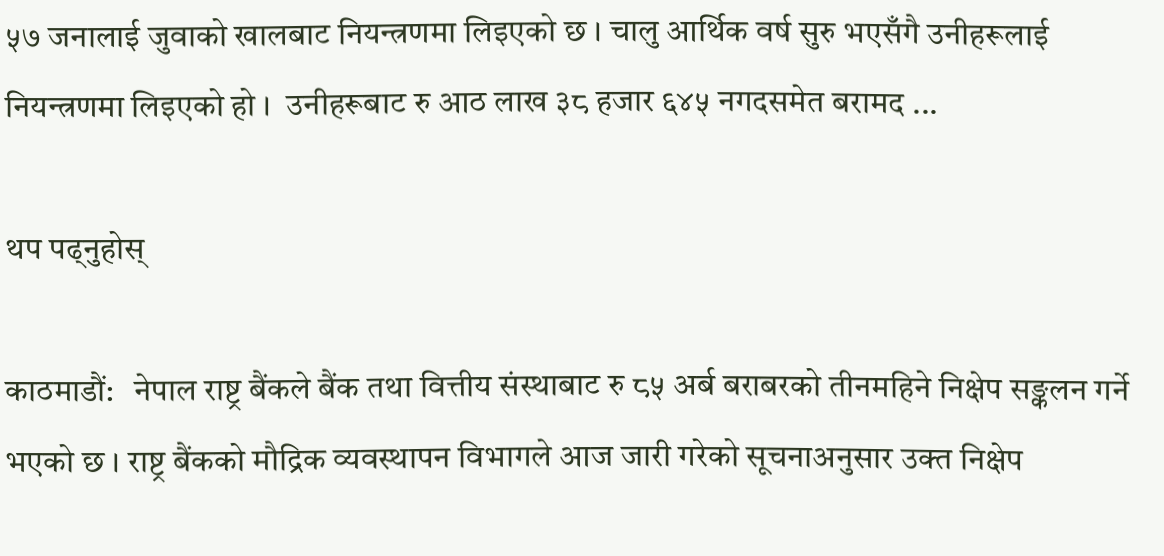५७ जनालाई जुवाको खालबाट नियन्त्रणमा लिइएको छ । चालु आर्थिक वर्ष सुरु भएसँगै उनीहरूलाई नियन्त्रणमा लिइएको हो ।  उनीहरूबाट रु आठ लाख ३८ हजार ६४५ नगदसमेत बरामद ...

थप पढ्नुहोस्

काठमाडौं:   नेपाल राष्ट्र बैंकले बैंक तथा वित्तीय संस्थाबाट रु ८५ अर्ब बराबरको तीनमहिने निक्षेप सङ्कलन गर्ने भएको छ । राष्ट्र बैंकको मौद्रिक व्यवस्थापन विभागले आज जारी गरेको सूचनाअनुसार उक्त निक्षेप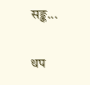सङ्क...

थप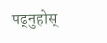पढ्नुहोस्